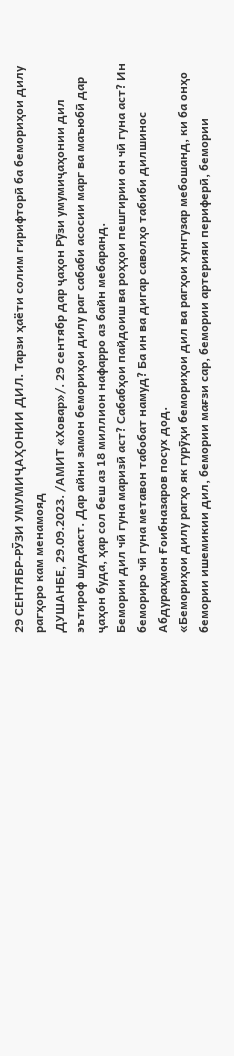29 СЕНТЯБР-РӮЗИ УМУМИҶАҲОНИИ ДИЛ. Тарзи ҳаёти солим гирифторӣ ба бемориҳои дилу рагҳоро кам менамояд
ДУШАНБЕ, 29.09.2023. /АМИТ «Ховар»/. 29 сентябр дар ҷаҳон Рӯзи умумиҷаҳонии дил эътироф шудааст. Дар айни замон бемориҳои дилу раг сабаби асосии марг ва маъюбӣ дар ҷаҳон буда, ҳар сол беш аз 18 миллион нафарро аз байн мебаранд.
Бемории дил чӣ гуна маризӣ аст? Сабабҳои пайдоиш ва роҳҳои пешгирии он чӣ гуна аст? Ин бемориро чӣ гуна метавон табобат намуд? Ба ин ва дигар саволҳо табиби дилшинос Абдураҳмон Ғоибназаров посух дод.
«Бемориҳои дилу рагҳо як гурӯҳи бемориҳои дил ва рагҳои хунгузар мебошанд, ки ба онҳо бемории ишемикии дил, бемории мағзи сар, бемории артерияи периферӣ, бемории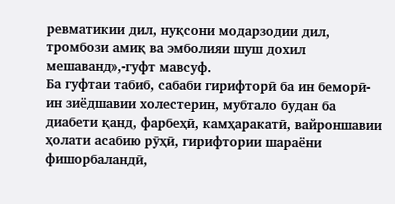ревматикии дил, нуқсони модарзодии дил, тромбози амиқ ва эмболияи шуш дохил мешаванд»,-гуфт мавсуф.
Ба гуфтаи табиб, сабаби гирифторӣ ба ин беморӣ- ин зиёдшавии холестерин, мубтало будан ба диабети қанд, фарбеҳӣ, камҳаракатӣ, вайроншавии ҳолати асабию рӯҳӣ, гирифтории шараёни фишорбаландӣ,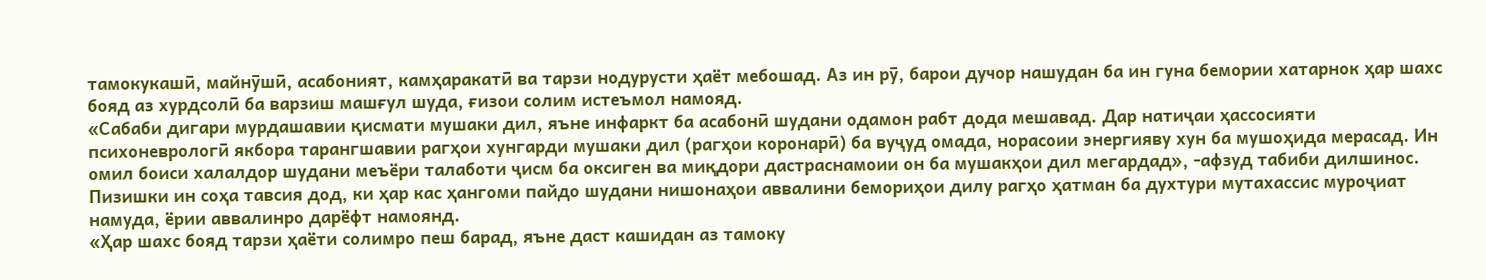тамокукашӣ, майнӯшӣ, асабоният, камҳаракатӣ ва тарзи нодурусти ҳаёт мебошад. Аз ин рӯ, барои дучор нашудан ба ин гуна бемории хатарнок ҳар шахс бояд аз хурдсолӣ ба варзиш машғул шуда, ғизои солим истеъмол намояд.
«Сабаби дигари мурдашавии қисмати мушаки дил, яъне инфаркт ба асабонӣ шудани одамон рабт дода мешавад. Дар натиҷаи ҳассосияти психоневрологӣ якбора тарангшавии рагҳои хунгарди мушаки дил (рагҳои коронарӣ) ба вуҷуд омада, норасоии энергияву хун ба мушоҳида мерасад. Ин омил боиси халалдор шудани меъёри талаботи ҷисм ба оксиген ва миқдори дастраснамоии он ба мушакҳои дил мегардад», -афзуд табиби дилшинос.
Пизишки ин соҳа тавсия дод, ки ҳар кас ҳангоми пайдо шудани нишонаҳои аввалини бемориҳои дилу рагҳо ҳатман ба духтури мутахассис муроҷиат намуда, ёрии аввалинро дарёфт намоянд.
«Ҳар шахс бояд тарзи ҳаёти солимро пеш барад, яъне даст кашидан аз тамоку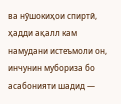ва нӯшокиҳои спиртӣ, ҳадди ақалл кам намудани истеъмоли он, инчунин мубориза бо асабонияти шадид —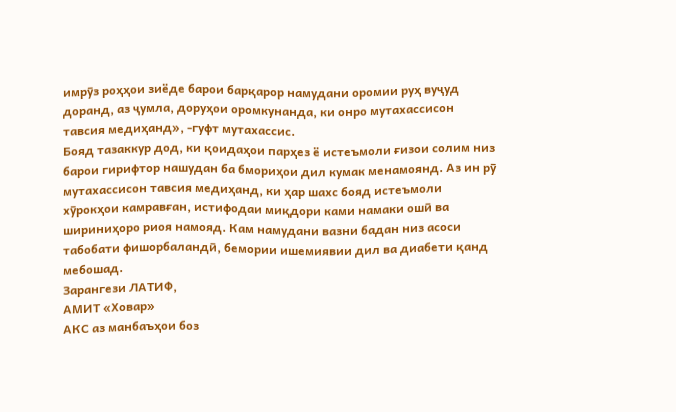имрӯз роҳҳои зиёде барои барқарор намудани оромии руҳ вуҷуд доранд, аз ҷумла, доруҳои оромкунанда, ки онро мутахассисон тавсия медиҳанд», -гуфт мутахассис.
Бояд тазаккур дод, ки қоидаҳои парҳез ё истеъмоли ғизои солим низ барои гирифтор нашудан ба бмориҳои дил кумак менамоянд. Аз ин рӯ мутахассисон тавсия медиҳанд, ки ҳар шахс бояд истеъмоли хӯрокҳои камравған, истифодаи миқдори ками намаки ошӣ ва шириниҳоро риоя намояд. Кам намудани вазни бадан низ асоси табобати фишорбаландӣ, бемории ишемиявии дил ва диабети қанд мебошад.
Зарангези ЛАТИФ,
АМИТ «Ховар»
АКС аз манбаъҳои боз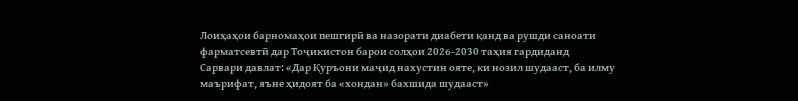Лоиҳаҳои барномаҳои пешгирӣ ва назорати диабети қанд ва рушди саноати фарматсевтӣ дар Тоҷикистон барои солҳои 2026-2030 таҳия гардиданд
Сарвари давлат: «Дар Қуръони маҷид нахустин ояте, ки нозил шудааст, ба илму маърифат, яъне ҳидоят ба «хондан» бахшида шудааст»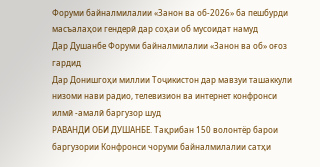Форуми байналмилалии «Занон ва об-2026» ба пешбурди масъалаҳои гендерӣ дар соҳаи об мусоидат намуд
Дар Душанбе Форуми байналмилалии «Занон ва об» оғоз гардид
Дар Донишгоҳи миллии Тоҷикистон дар мавзуи ташаккули низоми нави радио, телевизион ва интернет конфронси илмӣ -амалӣ баргузор шуд
РАВАНДИ ОБИ ДУШАНБЕ. Тақрибан 150 волонтёр барои баргузории Конфронси чоруми байналмилалии сатҳи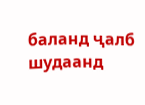баланд ҷалб шудаанд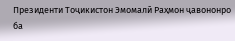Президенти Тоҷикистон Эмомалӣ Раҳмон ҷавононро ба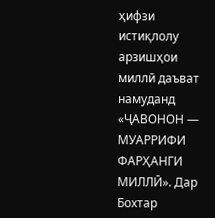ҳифзи истиқлолу арзишҳои миллӣ даъват намуданд
«ҶАВОНОН — МУАРРИФИ ФАРҲАНГИ МИЛЛӢ». Дар Бохтар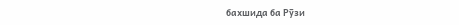бахшида ба Рӯзи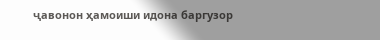ҷавонон ҳамоиши идона баргузор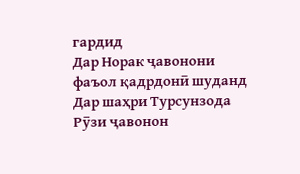гардид
Дар Норак ҷавонони фаъол қадрдонӣ шуданд
Дар шаҳри Турсунзода Рӯзи ҷавонон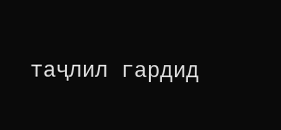таҷлил гардид